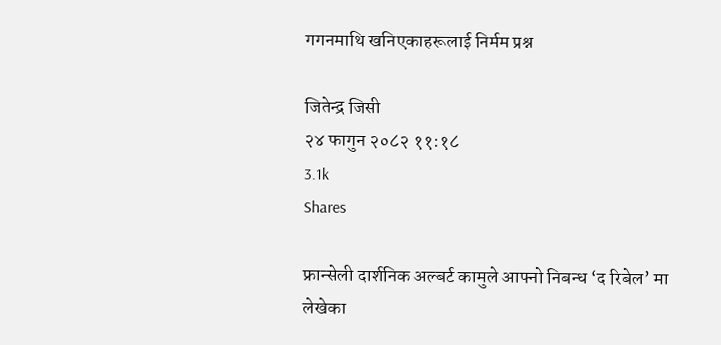गगनमाथि खनिएकाहरूलाई निर्मम प्रश्न

जितेन्द्र जिसी
२४ फागुन २०८२ ११:१८
3.1k
Shares

फ्रान्सेली दार्शनिक अल्बर्ट कामुले आफ्नो निबन्ध ‘द रिबेल’ मा लेखेका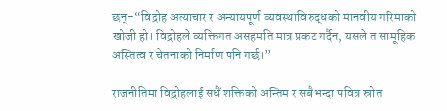छन्-“विद्रोह अत्याचार र अन्यायपूर्ण व्यवस्थाविरुद्धको मानवीय गरिमाको खोजी हो। विद्रोहले व्यक्तिगत असहमति मात्र प्रकट गर्दैन, यसले त सामूहिक अस्तित्व र चेतनाको निर्माण पनि गर्छ।”

राजनीतिमा विद्रोहलाई सधैं शक्तिको अन्तिम र सबैभन्दा पवित्र स्रोत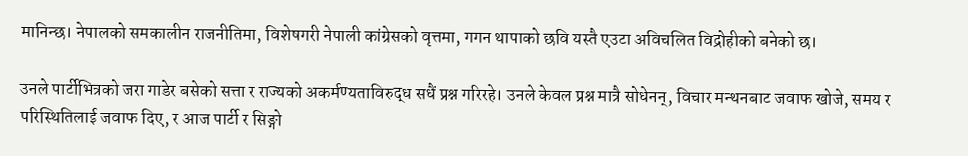मानिन्छ। नेपालको समकालीन राजनीतिमा, विशेषगरी नेपाली कांग्रेसको वृत्तमा, गगन थापाको छवि यस्तै एउटा अविचलित विद्रोहीको बनेको छ।

उनले पार्टीभित्रको जरा गाडेर बसेको सत्ता र राज्यको अकर्मण्यताविरुद्ध सधैं प्रश्न गरिरहे। उनले केवल प्रश्न मात्रै सोधेनन्, विचार मन्थनबाट जवाफ खोजे, समय र परिस्थितिलाई जवाफ दिए, र आज पार्टी र सिङ्गो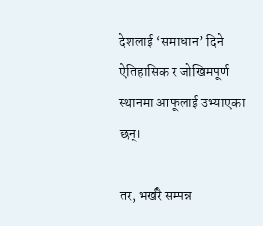देशलाई ‘समाधान’ दिने ऐतिहासिक र जोखिमपूर्ण स्थानमा आफूलाई उभ्याएका छन्।

तर, भर्खरै सम्पन्न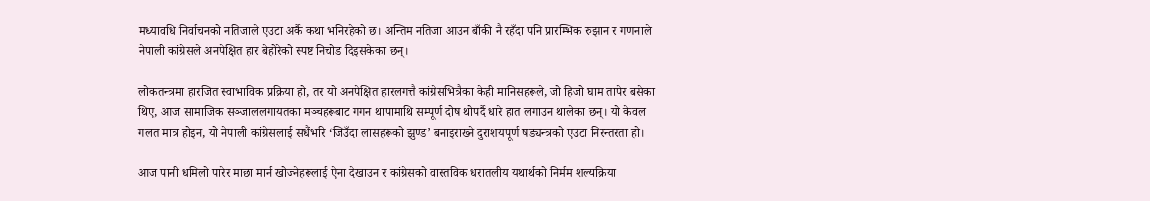मध्यावधि निर्वाचनको नतिजाले एउटा अर्कै कथा भनिरहेको छ। अन्तिम नतिजा आउन बाँकी नै रहँदा पनि प्रारम्भिक रुझान र गणनाले नेपाली कांग्रेसले अनपेक्षित हार बेहोरेको स्पष्ट निचोड दिइसकेका छन्।

लोकतन्त्रमा हारजित स्वाभाविक प्रक्रिया हो, तर यो अनपेक्षित हारलगत्तै कांग्रेसभित्रैका केही मानिसहरूले, जो हिजो घाम तापेर बसेका थिए, आज सामाजिक सञ्जाललगायतका मञ्चहरूबाट गगन थापामाथि सम्पूर्ण दोष थोपर्दै धारे हात लगाउन थालेका छन्। यो केवल गलत मात्र होइन, यो नेपाली कांग्रेसलाई सधैंभरि ‘जिउँदा लासहरूको झुण्ड’ बनाइराख्ने दुराशयपूर्ण षड्यन्त्रको एउटा निरन्तरता हो।

आज पानी धमिलो पारेर माछा मार्न खोज्नेहरूलाई ऐना देखाउन र कांग्रेसको वास्तविक धरातलीय यथार्थको निर्मम शल्यक्रिया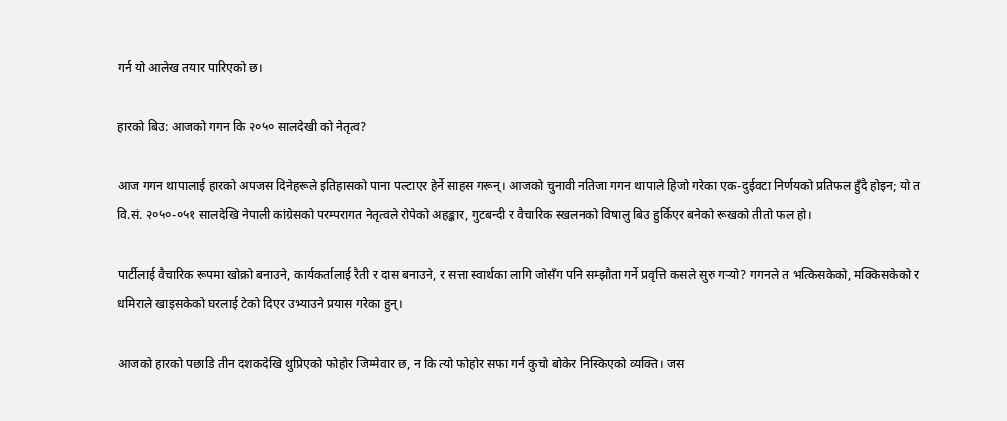गर्न यो आलेख तयार पारिएको छ।

हारको बिउ: आजको गगन कि २०५० सालदेखी को नेतृत्व?

आज गगन थापालाई हारको अपजस दिनेहरूले इतिहासको पाना पल्टाएर हेर्ने साहस गरून्। आजको चुनावी नतिजा गगन थापाले हिजो गरेका एक-दुईवटा निर्णयको प्रतिफल हुँदै होइन; यो त वि.सं. २०५०-०५१ सालदेखि नेपाली कांग्रेसको परम्परागत नेतृत्वले रोपेको अहङ्कार, गुटबन्दी र वैचारिक स्खलनको विषालु बिउ हुर्किएर बनेको रूखको तीतो फल हो।

पार्टीलाई वैचारिक रूपमा खोक्रो बनाउने, कार्यकर्तालाई रैती र दास बनाउने, र सत्ता स्वार्थका लागि जोसँग पनि सम्झौता गर्ने प्रवृत्ति कसले सुरु गर्‍यो? गगनले त भत्किसकेको, मक्किसकेको र धमिराले खाइसकेको घरलाई टेको दिएर उभ्याउने प्रयास गरेका हुन्।

आजको हारको पछाडि तीन दशकदेखि थुप्रिएको फोहोर जिम्मेवार छ, न कि त्यो फोहोर सफा गर्न कुचो बोकेर निस्किएको व्यक्ति। जस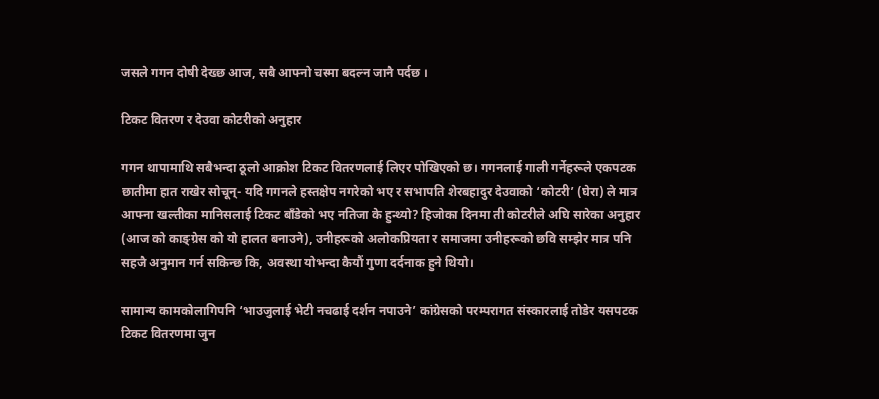जसले गगन दोषी देख्छ आज, सबै आफ्नो चस्मा बदल्न जानै पर्दछ ।

टिकट वितरण र देउवा कोटरीको अनुहार

गगन थापामाथि सबैभन्दा ठूलो आक्रोश टिकट वितरणलाई लिएर पोखिएको छ। गगनलाई गाली गर्नेहरूले एकपटक छातीमा हात राखेर सोचून्- यदि गगनले हस्तक्षेप नगरेको भए र सभापति शेरबहादुर देउवाको ‘कोटरी’ (घेरा) ले मात्र आफ्ना खल्तीका मानिसलाई टिकट बाँडेको भए नतिजा के हुन्थ्यो? हिजोका दिनमा ती कोटरीले अघि सारेका अनुहार (आज को काङ्ग्रेस को यो हालत बनाउने), उनीहरूको अलोकप्रियता र समाजमा उनीहरूको छवि सम्झेर मात्र पनि सहजै अनुमान गर्न सकिन्छ कि, अवस्था योभन्दा कैयौं गुणा दर्दनाक हुने थियो।

सामान्य कामकोलागिपनि ‘भाउजुलाई भेटी नचढाई दर्शन नपाउने’ कांग्रेसको परम्परागत संस्कारलाई तोडेर यसपटक टिकट वितरणमा जुन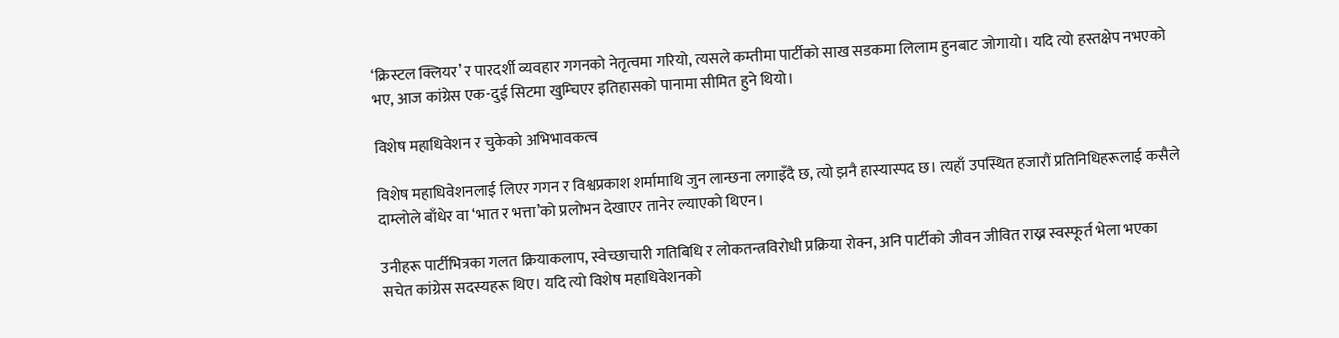‘क्रिस्टल क्लियर’ र पारदर्शी व्यवहार गगनको नेतृत्वमा गरियो, त्यसले कम्तीमा पार्टीको साख सडकमा लिलाम हुनबाट जोगायो। यदि त्यो हस्तक्षेप नभएको भए, आज कांग्रेस एक-दुई सिटमा खुम्चिएर इतिहासको पानामा सीमित हुने थियो।

विशेष महाधिवेशन र चुकेको अभिभावकत्व

विशेष महाधिवेशनलाई लिएर गगन र विश्वप्रकाश शर्मामाथि जुन लान्छना लगाइँदै छ, त्यो झनै हास्यास्पद छ। त्यहाँ उपस्थित हजारौं प्रतिनिधिहरूलाई कसैले दाम्लोले बाँधेर वा ‘भात र भत्ता’को प्रलोभन देखाएर तानेर ल्याएको थिएन।

उनीहरू पार्टीभित्रका गलत क्रियाकलाप, स्वेच्छाचारी गतिबिधि र लोकतन्त्रविरोधी प्रक्रिया रोक्न, अनि पार्टीको जीवन जीवित राख्न स्वस्फूर्त भेला भएका सचेत कांग्रेस सदस्यहरू थिए। यदि त्यो विशेष महाधिवेशनको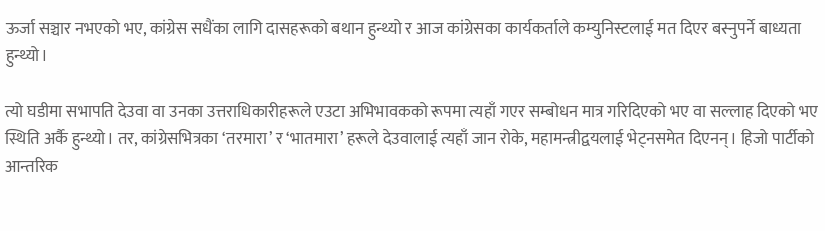ऊर्जा सञ्चार नभएको भए, कांग्रेस सधैंका लागि दासहरूको बथान हुन्थ्यो र आज कांग्रेसका कार्यकर्ताले कम्युनिस्टलाई मत दिएर बस्नुपर्ने बाध्यता हुन्थ्यो।

त्यो घडीमा सभापति देउवा वा उनका उत्तराधिकारीहरूले एउटा अभिभावकको रूपमा त्यहाँ गएर सम्बोधन मात्र गरिदिएको भए वा सल्लाह दिएको भए स्थिति अर्कै हुन्थ्यो। तर, कांग्रेसभित्रका ‘तरमारा’ र ‘भातमारा’ हरूले देउवालाई त्यहाँ जान रोके, महामन्त्रीद्वयलाई भेट्नसमेत दिएनन्। हिजो पार्टीको आन्तरिक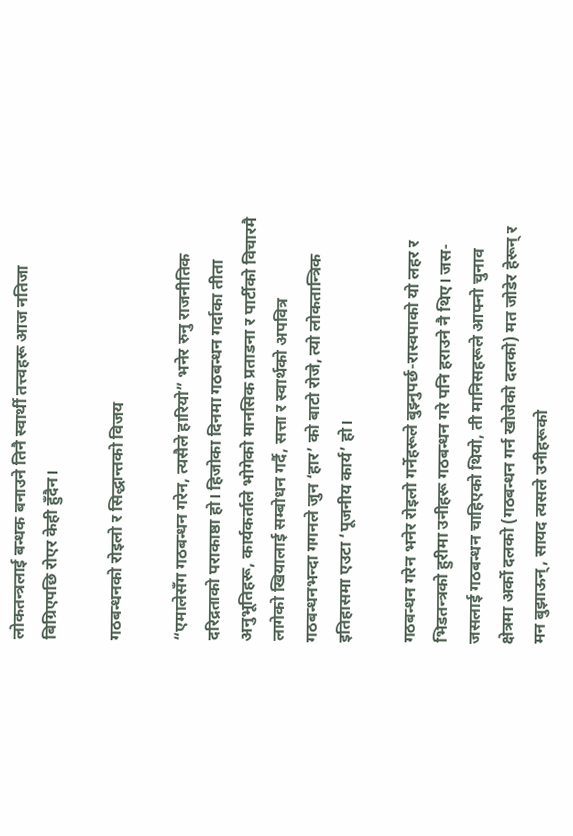लोकतन्त्रलाई बन्धक बनाउने तिनै स्वार्थी तत्त्वहरू आज नतिजा बिग्रिएपछि रोएर केही हुँदैन।

गठबन्धनको रोइलो र सिद्धान्तको विजय

“एमालेसँग गठबन्धन गरेन, त्यसैले हारियो” भनेर रुनु राजनीतिक दरिद्रताको पराकाष्ठा हो। हिजोका दिनमा गठबन्धन गर्दाका तीता अनुभूतिहरू, कार्यकर्ताले भोगेको मानसिक प्रताडना र पार्टीको विचारमै लागेको खियालाई सम्बोधन गर्दै, सत्ता र स्वार्थको अपवित्र गठबन्धनभन्दा गगनले जुन ‘हार’ को बाटो रोजे, त्यो लोकतान्त्रिक इतिहासमा एउटा ‘पूजनीय कार्य’ हो।

गठबन्धन गरेन भनेर रोइलो गर्नेहरूले बुझ्नुपर्छ-रास्वपाको यो लहर र भिडतन्त्रको हुरीमा उनीहरू गठबन्धन गरे पनि हराउने नै थिए। जस-जसलाई गठबन्धन चाहिएको थियो, ती मानिसहरूले आफ्नो चुनाव क्षेत्रमा अर्को दलको (गठबन्धन गर्न खोजेको दलको) मत जोडेर हेरून् र मन बुझाऊन्, सायद त्यसले उनीहरूको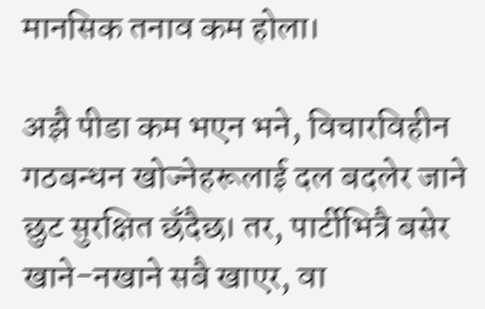मानसिक तनाव कम होला।

अझै पीडा कम भएन भने, विचारविहीन गठबन्धन खोज्नेहरूलाई दल बदलेर जाने छुट सुरक्षित छँदैछ। तर, पार्टीभित्रै बसेर खाने-नखाने सबै खाएर, वा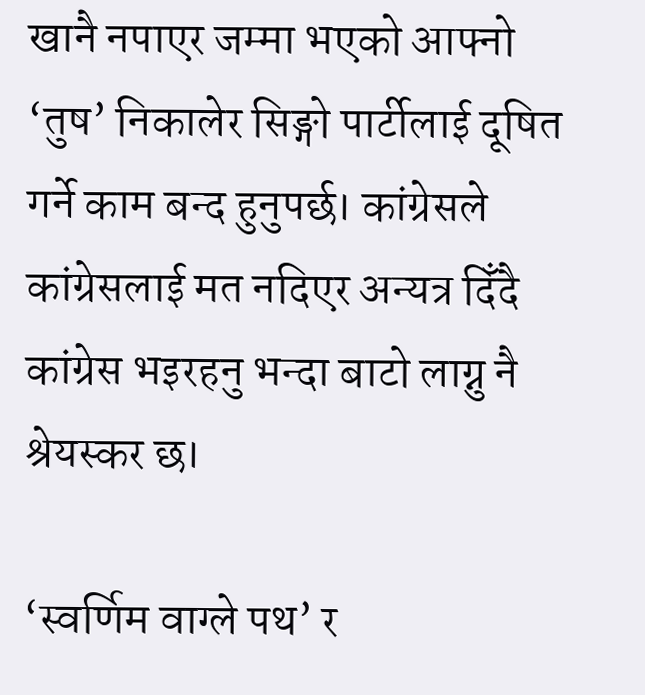खानै नपाएर जम्मा भएको आफ्नो ‘तुष’ निकालेर सिङ्गो पार्टीलाई दूषित गर्ने काम बन्द हुनुपर्छ। कांग्रेसले कांग्रेसलाई मत नदिएर अन्यत्र दिँदै कांग्रेस भइरहनु भन्दा बाटो लाग्नु नै श्रेयस्कर छ।

‘स्वर्णिम वाग्ले पथ’ र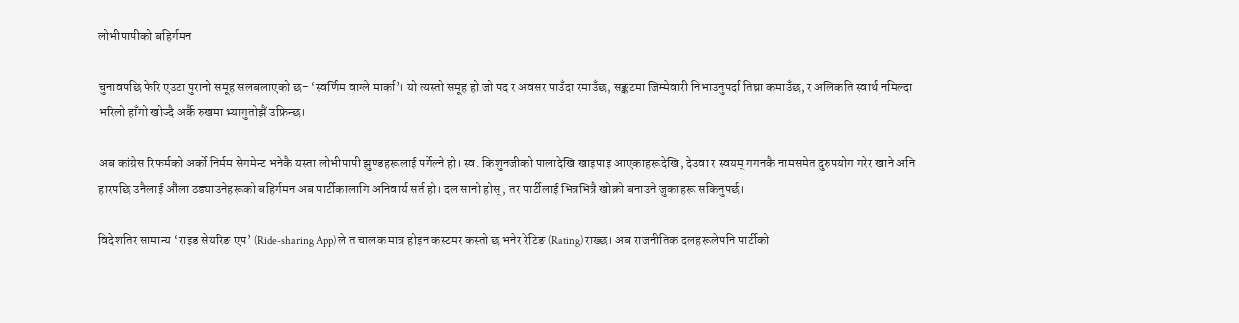लोभीपापीको बहिर्गमन

चुनावपछि फेरि एउटा पुरानो समूह सलबलाएको छ- ‘स्वर्णिम वाग्ले मार्का’। यो त्यस्तो समूह हो जो पद र अवसर पाउँदा रमाउँछ, सङ्कटमा जिम्मेवारी निभाउनुपर्दा तिघ्रा कमाउँछ, र अलिकति स्वार्थ नमिल्दा भरिलो हाँगो खोज्दै अर्कै रुखमा भ्यागुतोझैं उफ्रिन्छ।

अब कांग्रेस रिफर्मको अर्को निर्मम सेगमेन्ट भनेकै यस्ता लोभीपापी झुण्डहरूलाई पर्गेल्ने हो। स्व. किशुनजीको पालादेखि खाइपाइ आएकाहरूदेखि, देउवा र स्वयम् गगनकै नामसमेत दुरुपयोग गरेर खाने अनि हारपछि उनैलाई औंला ठड्याउनेहरूको बहिर्गमन अब पार्टीकालागि अनिवार्य सर्त हो। दल सानो होस्, तर पार्टीलाई भित्रभित्रै खोक्रो बनाउने जुकाहरू सकिनुपर्छ।

विदेशतिर सामान्य ‘राइड सेयरिङ एप’ (Ride-sharing App) ले त चालक मात्र होइन कस्टमर कस्तो छ भनेर रेटिङ (Rating) राख्छ। अब राजनीतिक दलहरूलेपनि पार्टीको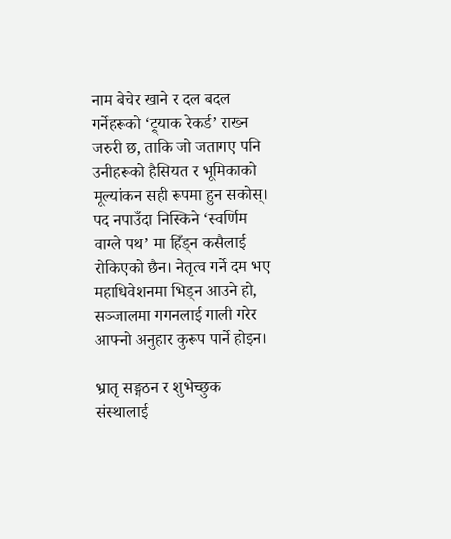नाम बेचेर खाने र दल बदल गर्नेहरूको ‘ट्र्याक रेकर्ड’ राख्न जरुरी छ, ताकि जो जतागए पनि उनीहरूको हैसियत र भूमिकाको मूल्यांकन सही रूपमा हुन सकोस्। पद नपाउँदा निस्किने ‘स्वर्णिम वाग्ले पथ’ मा हिँड्न कसैलाई रोकिएको छैन। नेतृत्व गर्ने दम भए महाधिवेशनमा भिड्न आउने हो, सञ्जालमा गगनलाई गाली गरेर आफ्नो अनुहार कुरूप पार्ने होइन।

भ्रातृ सङ्गठन र शुभेच्छुक संस्थालाई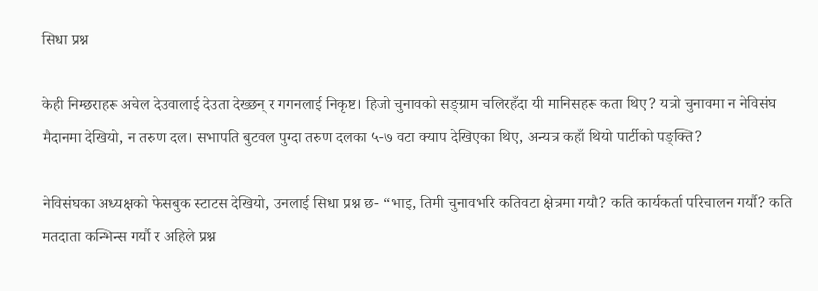सिधा प्रश्न

केही निम्छराहरू अचेल देउवालाई देउता देख्छन् र गगनलाई निकृष्ट। हिजो चुनावको सङ्ग्राम चलिरहँदा यी मानिसहरू कता थिए? यत्रो चुनावमा न नेविसंघ मैदानमा देखियो, न तरुण दल। सभापति बुटवल पुग्दा तरुण दलका ५-७ वटा क्याप देखिएका थिए, अन्यत्र कहाँ थियो पार्टीको पङ्क्ति?

नेविसंघका अध्यक्षको फेसबुक स्टाटस देखियो, उनलाई सिधा प्रश्न छ- “भाइ, तिमी चुनावभरि कतिवटा क्षेत्रमा गयौ? कति कार्यकर्ता परिचालन गर्यौ? कति मतदाता कन्भिन्स गर्यौ र अहिले प्रश्न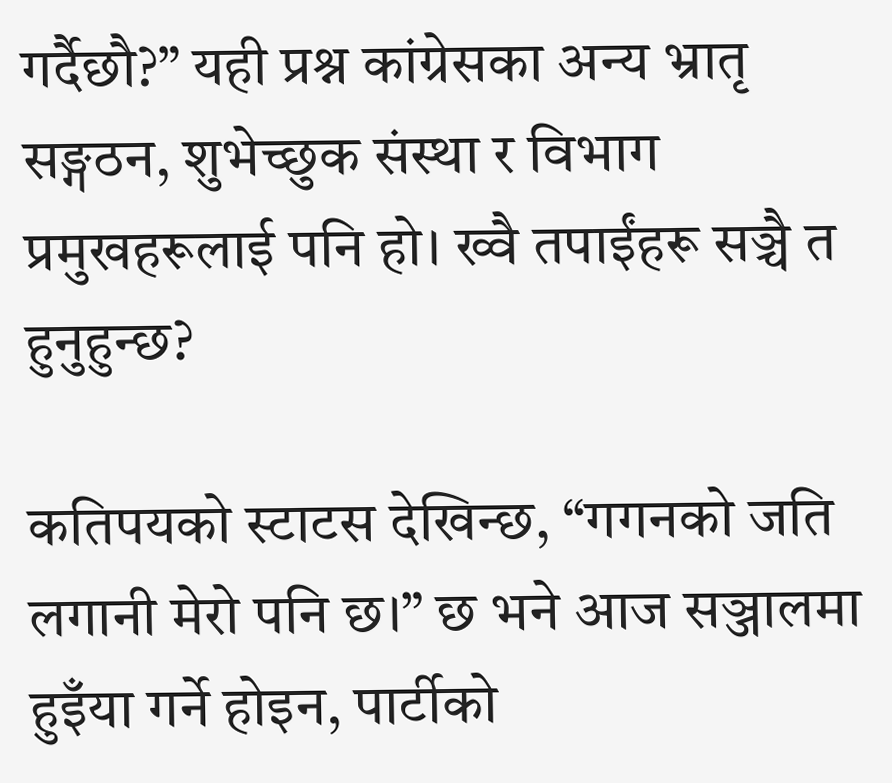गर्दैछौ?” यही प्रश्न कांग्रेसका अन्य भ्रातृ सङ्गठन, शुभेच्छुक संस्था र विभाग प्रमुखहरूलाई पनि हो। ख्वै तपाईंहरू सञ्चै त हुनुहुन्छ?

कतिपयको स्टाटस देखिन्छ, “गगनको जति लगानी मेरो पनि छ।” छ भने आज सञ्जालमा हुइँया गर्ने होइन, पार्टीको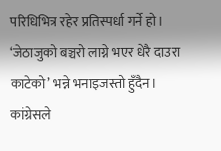परिधिभित्र रहेर प्रतिस्पर्धा गर्ने हो। ‘जेठाजुको बञ्चरो लाग्ने भएर धेरै दाउरा काटेको’ भन्ने भनाइजस्तो हुँदैन। कांग्रेसले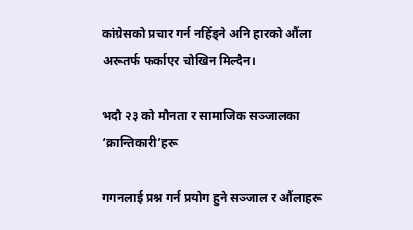कांग्रेसको प्रचार गर्न नहिँड्ने अनि हारको औंला अरूतर्फ फर्काएर चोखिन मिल्दैन।

भदौ २३ को मौनता र सामाजिक सञ्जालका ‘क्रान्तिकारी’हरू

गगनलाई प्रश्न गर्न प्रयोग हुने सञ्जाल र औंलाहरू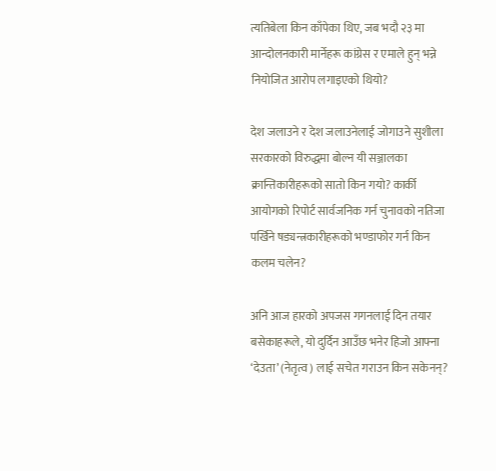त्यतिबेला किन काँपेका थिए, जब भदौ २३ मा आन्दोलनकारी मार्नेहरू कांग्रेस र एमाले हुन् भन्ने नियोजित आरोप लगाइएको थियो?

देश जलाउने र देश जलाउनेलाई जोगाउने सुशीला सरकारको विरुद्धमा बोल्न यी सञ्जालका क्रान्तिकारीहरूको सातो किन गयो? कार्की आयोगको रिपोर्ट सार्वजनिक गर्न चुनावको नतिजा पर्खिने षड्यन्त्रकारीहरूको भण्डाफोर गर्न किन कलम चलेन?

अनि आज हारको अपजस गगनलाई दिन तयार बसेकाहरूले, यो दुर्दिन आउँछ भनेर हिजो आफ्ना ‘देउता’ (नेतृत्व) लाई सचेत गराउन किन सकेनन्?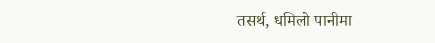तसर्थ, धमिलो पानीमा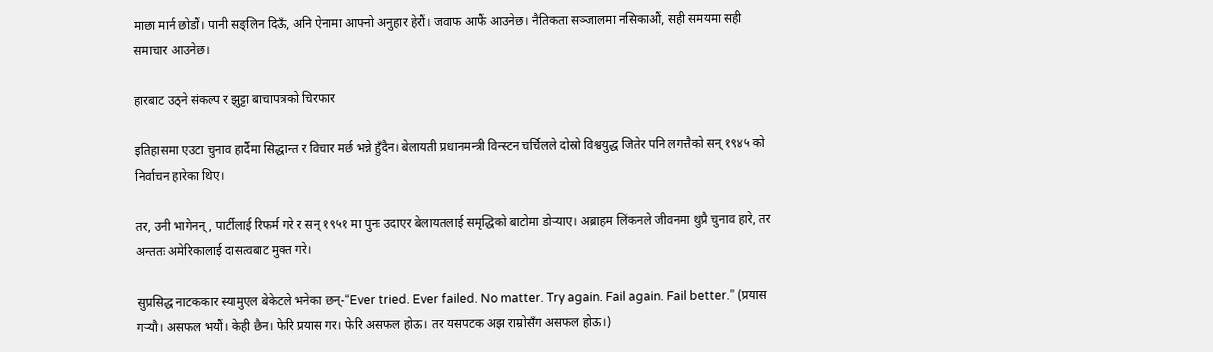माछा मार्न छोडौं। पानी सङ्लिन दिऊँ, अनि ऐनामा आफ्नो अनुहार हेरौं। जवाफ आफैं आउनेछ। नैतिकता सञ्जालमा नसिकाऔं, सही समयमा सही समाचार आउनेछ।

हारबाट उठ्ने संकल्प र झुट्टा बाचापत्रको चिरफार

इतिहासमा एउटा चुनाव हार्दैमा सिद्धान्त र विचार मर्छ भन्ने हुँदैन। बेलायती प्रधानमन्त्री विन्स्टन चर्चिलले दोस्रो विश्वयुद्ध जितेर पनि लगत्तैको सन् १९४५ को निर्वाचन हारेका थिए।

तर, उनी भागेनन्, पार्टीलाई रिफर्म गरे र सन् १९५१ मा पुनः उदाएर बेलायतलाई समृद्धिको बाटोमा डोर्‍याए। अब्राहम लिंकनले जीवनमा थुप्रै चुनाव हारे, तर अन्ततः अमेरिकालाई दासत्वबाट मुक्त गरे।

सुप्रसिद्ध नाटककार स्यामुएल बेकेटले भनेका छन्-“Ever tried. Ever failed. No matter. Try again. Fail again. Fail better.” (प्रयास गर्‍यौ। असफल भयौं। केही छैन। फेरि प्रयास गर। फेरि असफल होऊ। तर यसपटक अझ राम्रोसँग असफल होऊ।)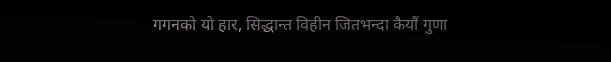गगनको यो हार, सिद्धान्त विहीन जितभन्दा कैयौं गुणा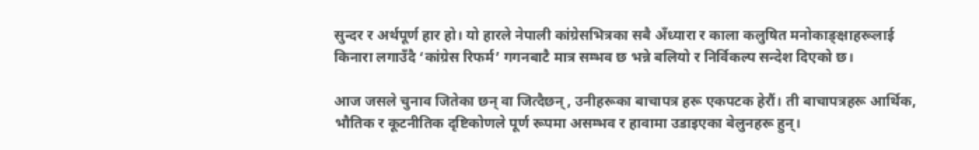सुन्दर र अर्थपूर्ण हार हो। यो हारले नेपाली कांग्रेसभित्रका सबै अँध्यारा र काला कलुषित मनोकाङ्क्षाहरूलाई किनारा लगाउँदै ‘कांग्रेस रिफर्म’ गगनबाटै मात्र सम्भव छ भन्ने बलियो र निर्विकल्प सन्देश दिएको छ।

आज जसले चुनाव जितेका छन् वा जित्दैछन्, उनीहरूका बाचापत्र हरू एकपटक हेरौं। ती बाचापत्रहरू आर्थिक, भौतिक र कूटनीतिक दृष्टिकोणले पूर्ण रूपमा असम्भव र हावामा उडाइएका बेलुनहरू हुन्।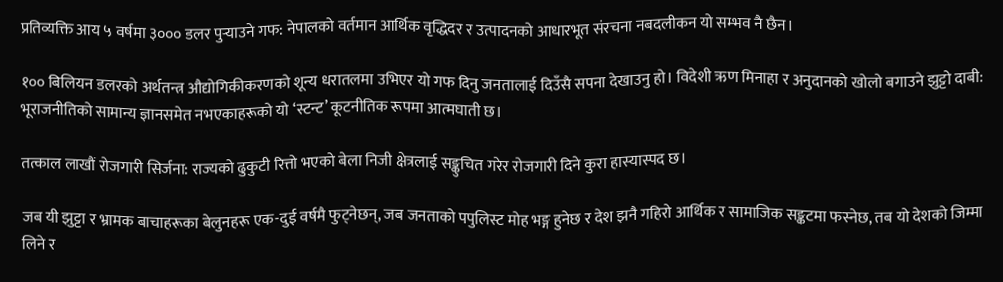प्रतिव्यक्ति आय ५ वर्षमा ३००० डलर पुर्‍याउने गफ: नेपालको वर्तमान आर्थिक वृद्धिदर र उत्पादनको आधारभूत संरचना नबदलीकन यो सम्भव नै छैन।

१०० बिलियन डलरको अर्थतन्त्र औद्योगिकीकरणको शून्य धरातलमा उभिएर यो गफ दिनु जनतालाई दिउँसै सपना देखाउनु हो। विदेशी ऋण मिनाहा र अनुदानको खोलो बगाउने झुट्टो दाबी: भूराजनीतिको सामान्य ज्ञानसमेत नभएकाहरूको यो ‘स्टन्ट’ कूटनीतिक रूपमा आत्मघाती छ।

तत्काल लाखौं रोजगारी सिर्जना: राज्यको ढुकुटी रित्तो भएको बेला निजी क्षेत्रलाई सङ्कुचित गरेर रोजगारी दिने कुरा हास्यास्पद छ।

जब यी झुट्टा र भ्रामक बाचाहरूका बेलुनहरू एक-दुई वर्षमै फुट्नेछन्, जब जनताको पपुलिस्ट मोह भङ्ग हुनेछ र देश झनै गहिरो आर्थिक र सामाजिक सङ्कटमा फस्नेछ, तब यो देशको जिम्मा लिने र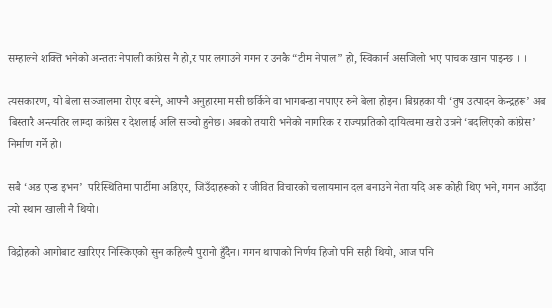सम्हाल्ने शक्ति भनेको अन्ततः नेपाली कांग्रेस नै हो,र पार लगाउने गगन र उनकै “टीम नेपाल” हो, स्विकार्न असजिलो भए पाचक खान पाइन्छ । ।

त्यसकारण, यो बेला सञ्जालमा रोएर बस्ने, आफ्नै अनुहारमा मसी छर्किने वा भागबन्डा नपाएर रुने बेला होइन। बिग्रहका यी ‘तुष उत्पादन केन्द्रहरू’ अब बिस्तारै अन्त्यतिर लाग्दा कांग्रेस र देशलाई अलि सञ्चो हुनेछ। अबको तयारी भनेको नागरिक र राज्यप्रतिको दायित्वमा खरो उत्रने ‘बदलिएको कांग्रेस’ निर्माण गर्ने हो।

सबै ‘अड एन्ड इभन’  परिस्थितिमा पार्टीमा अडिएर, जिउँदाहरूको र जीवित विचारको चलायमान दल बनाउने नेता यदि अरू कोही थिए भने, गगन आउँदा त्यो स्थान खाली नै थियो।

विद्रोहको आगोबाट खारिएर निस्किएको सुन कहिल्यै पुरानो हुँदैन। गगन थापाको निर्णय हिजो पनि सही थियो, आज पनि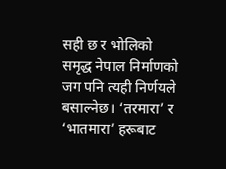सही छ र भोलिको समृद्ध नेपाल निर्माणको जग पनि त्यही निर्णयले बसाल्नेछ। ‘तरमारा’ र ‘भातमारा’ हरूबाट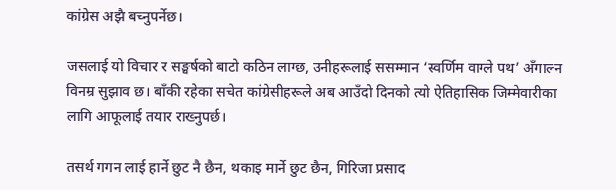कांग्रेस अझै बच्नुपर्नेछ।

जसलाई यो विचार र सङ्घर्षको बाटो कठिन लाग्छ, उनीहरूलाई ससम्मान ‘स्वर्णिम वाग्ले पथ’ अँगाल्न विनम्र सुझाव छ। बाँकी रहेका सचेत कांग्रेसीहरूले अब आउँदो दिनको त्यो ऐतिहासिक जिम्मेवारीका लागि आफूलाई तयार राख्नुपर्छ।

तसर्थ गगन लाई हार्ने छुट नै छैन, थकाइ मार्ने छुट छैन, गिरिजा प्रसाद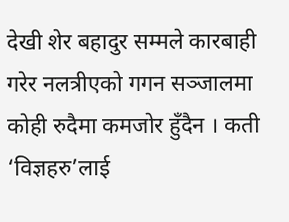देखी शेर बहादुर सम्मले कारबाही गरेर नलत्रीएको गगन सञ्जालमा कोही रुदैमा कमजोर हुँदैन । कती ‘विज्ञहरु’लाई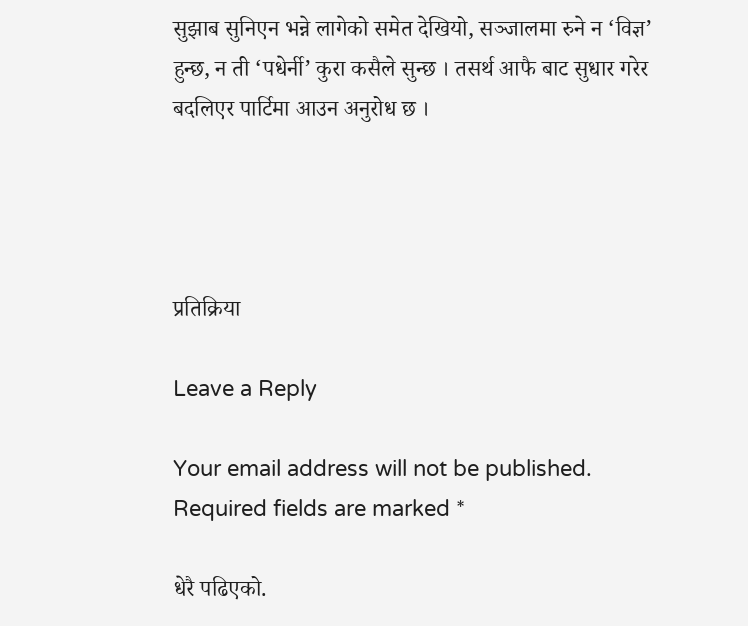सुझाब सुनिएन भन्ने लागेको समेत देखियो, सञ्जालमा रुने न ‘विज्ञ’ हुन्छ, न ती ‘पधेर्नी’ कुरा कसैले सुन्छ । तसर्थ आफै बाट सुधार गरेर बदलिएर पार्टिमा आउन अनुरोध छ ।




प्रतिक्रिया

Leave a Reply

Your email address will not be published. Required fields are marked *

धेरै पढिएको.